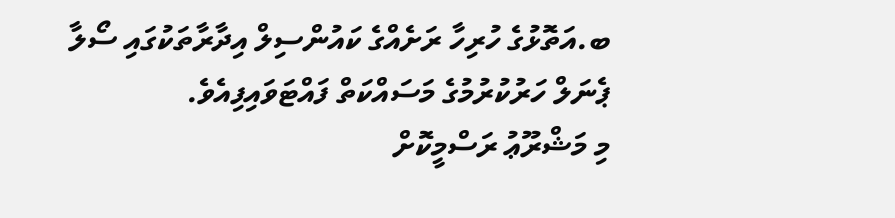ބ.އަތޮޅުގެ ހުރިހާ ރަށެއްގެ ކައުންސިލް އިދާރާތަކުގައި ސޯލާ ޕެނަލް ހަރުކުރުމުގެ މަސައްކަތް ފައްޓަވައިފިއެވެ.
މި މަޝްރޫޢު ރަސްމީކޮށް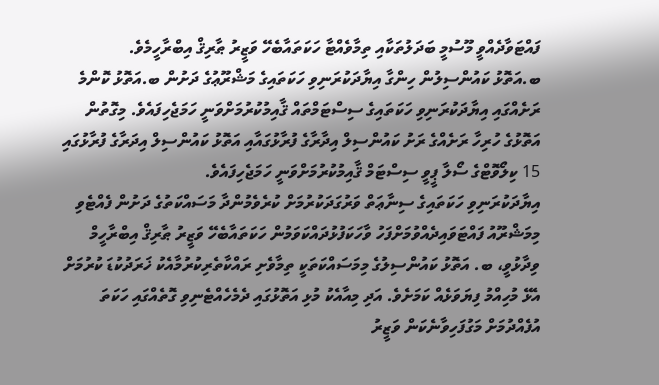ފައްޓަވާދެއްވީ މޫސުމީ ބަދަލުތަކާއި ތިމާވެއްޓާ ހަކަތައާބެހޭ ވަޒީރު ޠާރިޤް އިބްރާހީމެވެ.
ބ.އަތޮޅު ކައުންސިލުން ހިންގާ އިޔާދަކުރަނިވި ހަކަތައިގެ މަޝްރޫޢުގެ ދަށުން ބ.އަތޮޅު ކޮންމެ ރަށެއްގައި އިޔާދަކުރަނިވި ހަކަތައިގެ ސިސްޓަމްތައް ޤާއިމުކުރުމަށްވަނީ ހަމަޖެހިފައެވެ. މިގޮތުން އަތޮޅުގެ ހުރިހާ ރަށެއްގެ ރަށު ކައުންސިލް އިދާރާގެ ފުރާޅުގައާއި އަތޮޅު ކައުންސިލް އިދަރާގެ ފުރާޅުގައި 15 ކިލޯވޮޓްގެ ސޯލާ ޕީވީ ސިސްޓަމް ޤާއިމުކުރުމަށްވަނީ ހަމަޖެހިފައެވެ.
އިޔާދަކުރަނިވި ހަކަތައިގެ ސިނާޢަތް ވަރުގަދަކުރުމަށް ކުރެވެމުންދާ މަސައްކަތުގެ ދަށުން ފެއްޓެވި މިމަޝްރޫއު ފައްޓަވައިދެއްވުމަށްފަހު ވާހަކަފުޅުދައްކަވަމުން ހަކަތައާބެހޭ ވަޒީރު ޠާރިޤް އިބްރާހީމް ވިދާޅުވީ، ބ. އަތޮޅު ކައުންސިލުގެ މިމަސައްކަތަކީ ތިމާވެށި ރައްކާތެރިކުރުމާއެކު ޚަރަދުކުޑަ ކުރުމަށް އެޅޭ މުހިއްމު ފިޔަވަޅެއް ކަމަށެވެ. އަދި މިއާއެކު މުޅި އަތޮޅުގައި ދެމެހެއްޓެނިވި ގޮތެއްގައި ހަކަތަ އުފެއްދުމަށް މަގުފަހިވާނެކަން ވަޒީރު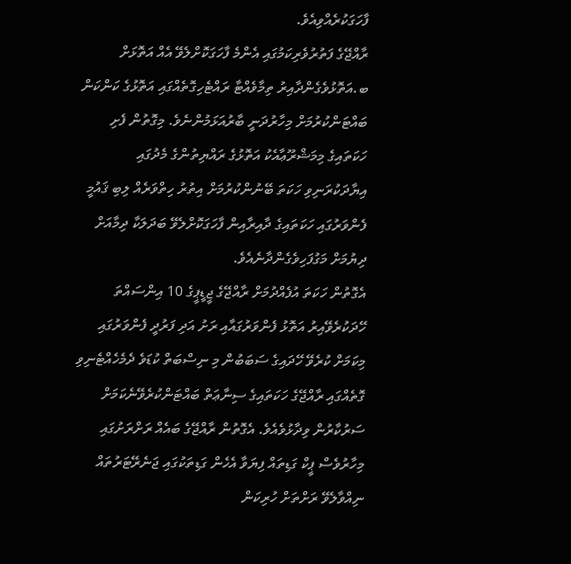ފާހަގަކުރެއްވިއެވެ.
ރާއްޖޭގެ ފަތުރުވެރިކަމުގައި އެންމެ ފާހަގަކޮށްލެވޭ އެއް އަތޮޅަށް ބ.އަތޮޅުވެގެންދާއިރު ތިމާވެއްޓާ ރައްޓެހިގޮތެއްގައި އަތޮޅުގެ ކަންކަން ބައްޓަންކުރުމަށް މިހާރުދަނީ ބާރުއަޅަމުންނެވެ. މިގޮތުން ފެށި ހަކަތައިގެ މިމަޝްރޫޢާއެކު އަތޮޅުގެ ރައްޔިތުންގެ މެދުގައި އިޔާދަކުރަނިވި ހަކަތަ ބޭނުންކުރުމަށް އިތުރު ހިތްވަރެއް ލިބި ޤައުމީ ފެންވަރުގައި ހަކަތައިގެ ދާއިރާއިން ފާހަގަކޮށްލެވޭ ބަދަލަކާ ދިމާއަށް ދިޔުމަށް މަގުފަހިވެގެންދާނެއެވެ.
އެގޮތުން ހަކަތަ އުފެއްދުމަށް ރާއްޖޭގެ ޖީޑީޕީގެ 10 އިންސައްތަ ހޭދަކުރެވޭއިރު އަތޮޅު ފެންވަރުގައާއި ރަށު އަދި ފަރުދީ ފެންވަރުގައި މިކަމަށް ކުރެވޭ ހޭދައިގެ ސަބަބުން މި ނިސްބަތް ކުޑަވެ ދެމެހެއްޓެނިވި ގޮތެއްގައި ރާއްޖޭގެ ހަކަތައިގެ ސިނާޢަތް ބައްޓަންކުރެވޭނެކަމަށް ސަރުކާރުން ވިދާޅުވެއެވެ. އެގޮތުން ރާއްޖޭގެ ބައެއް ރަށްރަށުގައި މިހާރުވެސް ޕީކް ގަޑިތައް ފިޔަވާ އެހެން ގަޑިތަކުގައި ޖަނެރޭޓަރުތައް ނިއްވާލެވޭ ރަށްތަށް ހުރިކަން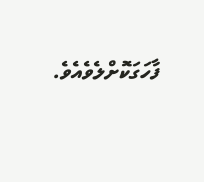ފާހަގަކޮށްލެވެއެވެ.